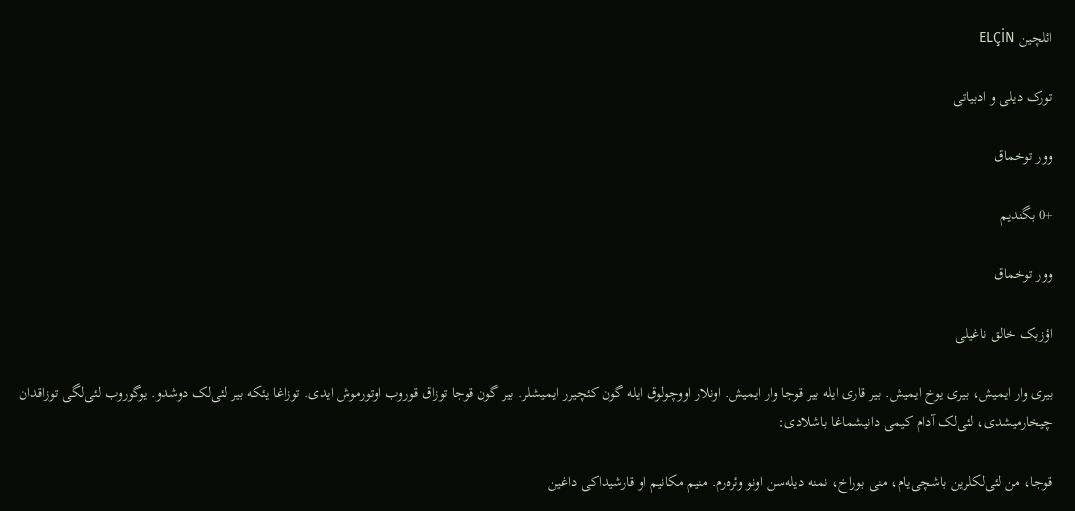ائلچین ELÇİN

تورک دیلی و ادبیاتی

وور توخماق

+0 بگندیم

وور توخماق

اؤزبک خالق ناغیلی

بیری وار ایمیش، بیری یوخ ایمیش. بیر قاری ایله بیر قوجا وار ایمیش. اونلار اووچولوق ایله گون کئچیرر ایمیشلر. بیر گون قوجا توزاق قوروب اوتورموش ایدی. توزاغا یئکه بیر لئی‌لک دوشدو. یوگوروب لئی‌لگی توزاقدان چیخارمیشدی، لئی‌لک آدام کیمی دانیشماغا باشلادی:

قوجا، من لئی‌لکلرین باشچی‌یام، منی بوراخ، نمنه دیله‌سن اونو وئره‌رم. منیم مکانیم او قارشیداکی داغین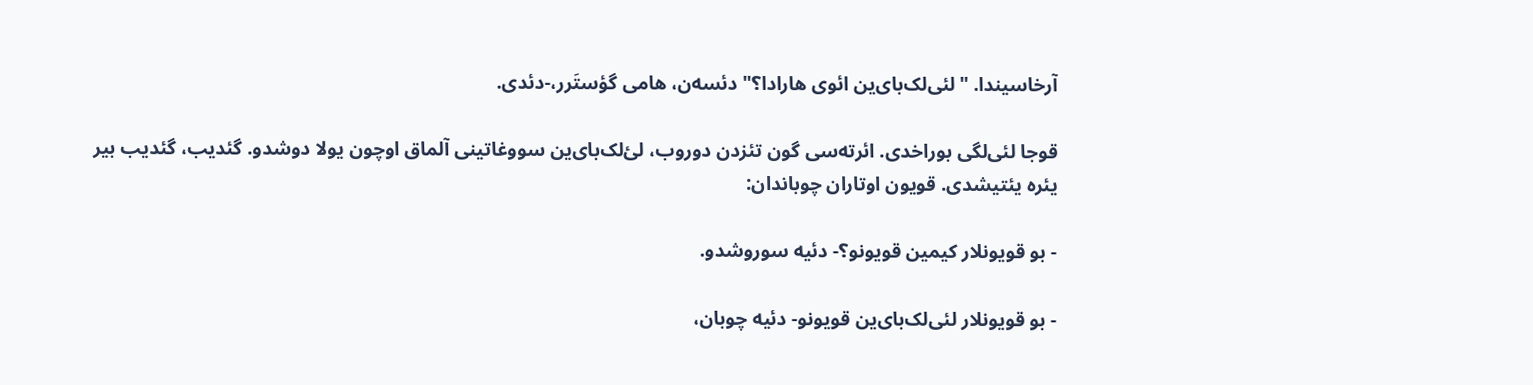آرخاسیندا. "لئی‌لک‌بای‌ین ائوی هارادا؟" دئسه‌ن، هامی گؤستَرر،-دئدی.

قوجا لئی‌لگی بوراخدی. ائرته‌سی گون تئزدن دوروب،‌ لئ‌لک‌بای‌ین سووغاتینی آلماق اوچون یولا دوشدو. گئدیب، گئدیب بیر یئره یئتیشدی. قویون اوتاران چوباندان:

- بو قویونلار کیمین قویونو؟- دئیه سوروشدو.

- بو قویونلار لئی‌لک‌بای‌ین قویونو- دئیه چوبان،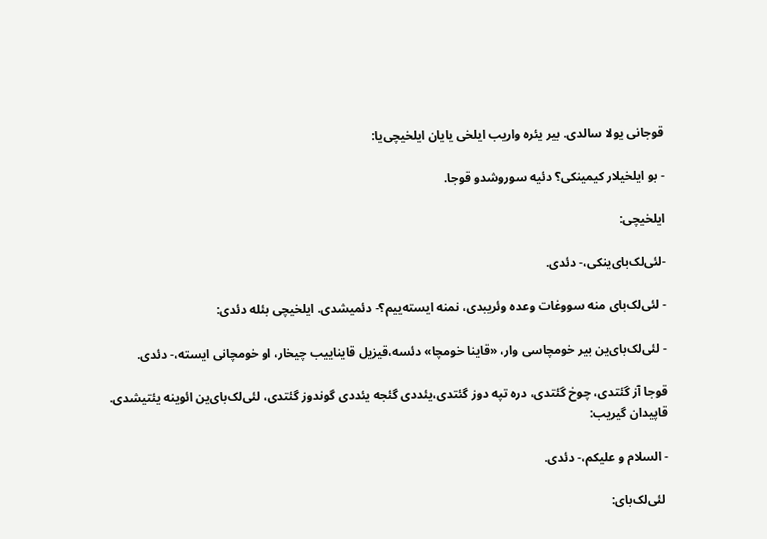قوجانی یولا سالدی. بیر یئره واریب ایلخی یایان ایلخیچی‌یا:

- بو ایلخیلار کیمینکی؟ دئیه سوروشدو قوجا.

ایلخیچی:

-لئی‌لک‌بای‌ینکی،- دئدی.

- لئی‌لک‌بای منه سووغات وعده وئریبدی، نمنه ایسته‌ییم؟- دئمیشدی. ایلخیچی بئله دئدی:

- لئی‌لک‌بای‌ین بیر خومچاسی وار، «قاینا خومچا» دئسه،‌قیزیل قایناییب چیخار، او خومچانی ایسته،- دئدی.

قوجا آز گئتدی، چوخ گئتدی، دره تپه دوز گئتدی،‌یئددی گئجه یئددی گوندوز گئتدی، لئی‌لک‌بای‌ین ائوینه یئتیشدی. قاپیدان گیریب:

- السلام و علیکم،- دئدی.

 لئی‌لک‌بای: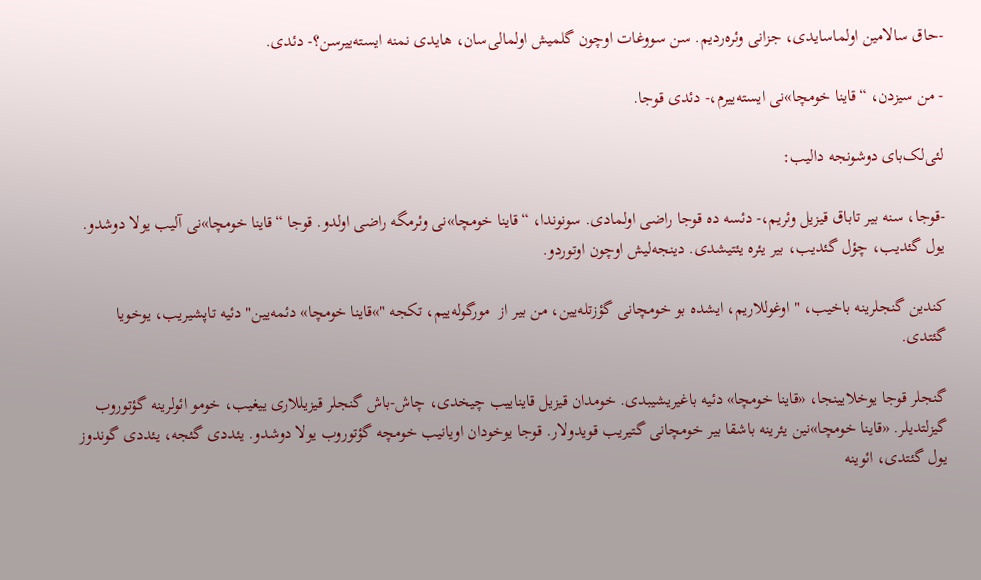-حاق سالامین اولماسایدی، جزانی وئره‌ردیم. سن سووغات اوچون گلمیش اولمالی‌سان، هایدی نمنه ایسته‌ییرسن؟- دئدی.

- من سیزدن، “قاینا خومچا»نی ایسته‌ییرم،- دئدی قوجا.

لئی‌لک‌بای دوشونجه دالیب:

-قوجا، سنه بیر تاباق قیزیل وئریم،- دئسه ده قوجا راضی اولمادی. سونوندا، “قاینا خومچا»نی وئرمگه راضی اولدو. قوجا “قاینا خومچا»نی آلیب یولا دوشدو. یول گئدیب، چؤل گئدیب، بیر یئره یئتیشدی. دینجه‌لیش اوچون اوتوردو.

کندین گنجلرینه باخیب، " اوغوللاریم، ایشده بو خومچانی گؤزتله‌یین، من بیر از  مورگوله‌‌ییم، تکجه "»قاینا خومچا» دئمه‌یین"دئیه تاپشیریب، یوخویا گئتدی.

گنجلر قوجا یوخلایینجا، «قاینا خومچا» دئیه باغیریشیبدی. خومدان قیزیل قایناییب چیخدی، چاش-باش گنجلر قیزیللاری ییغیب، خومو ائولرینه گؤتوروب گیزلتدیلر. «قاینا خومچا»نین یئرینه باشقا بیر خومچانی گتیریب قویدولار. قوجا یوخودان اویانیب خومچه گؤتوروب یولا دوشدو. یئددی گئجه، یئددی گوندوز یول گئتدی، ائوینه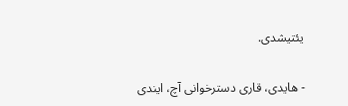یئتیشدی.

- هایدی، قاری دسترخوانی آچ، ایندی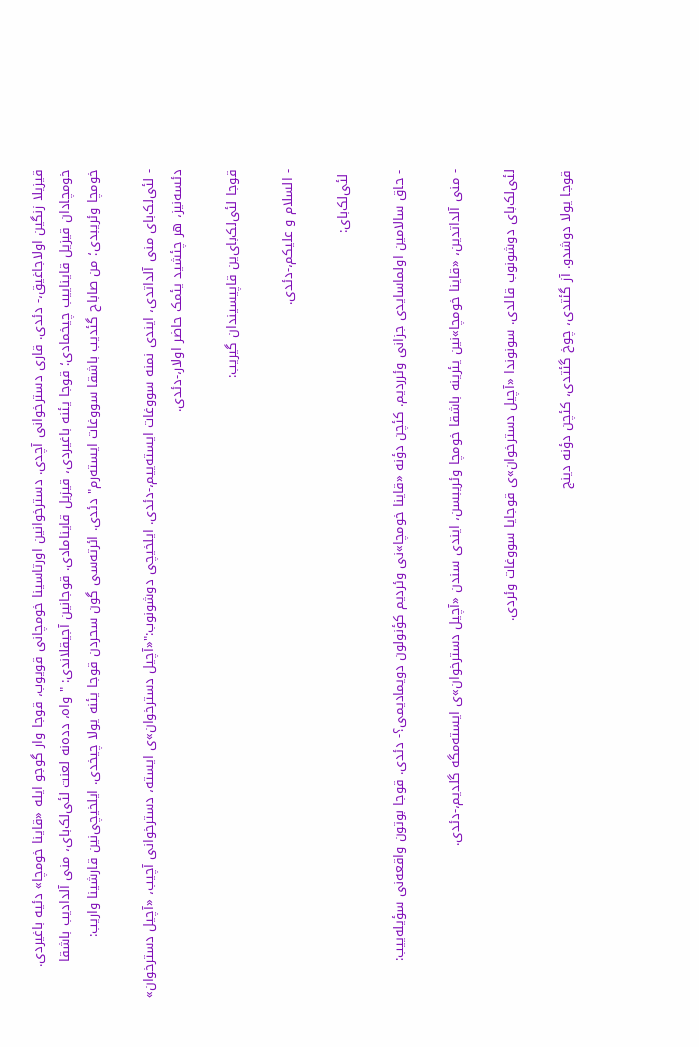قیزیلا زنگین اولاجاغیق،- دئدی. قاری دسترخوانی آچدی. دسترخوانین اورتاسینا خومچانی قویوب، قوجا وار گوجو ایله «قاینا خومچا» دئیه باغیردی. خومچادان قیزیل قایناییب چیخمادی؛ قوجا یئنه باغیردی، قیزیل قاینامادی. قوجانین آجیقلاندی: " واه، دده‌نه لعنت لئی‌لک‌بای، منی آلدادیب باشقا خومچا وئریبدی؛ من صاباح گئدیب باشقا سووغات ایسته‌رم" دئدی. ائرته‌سی گون سحردن قوجا یئنه یولا چیخدی. ایلخیچی‌نین قارشینا واریب:

- لئی‌لک‌بای منی آلداتدی، ایندی نمنه سووغات ایسته‌ییم،-دئدی. ایلخیچی دوشونوب:"«آچیل دسترخوان»ی ایسته، دسترخوانی آچیب، «آچیل دسترخوان» دئسه‌نیز، هر چئشید یئمک حاضر اولار،-دئدی.

قوجا لئی‌لک‌بای‌ین قاپیسیندان گیریب:

- السلام و علیکم،-دئدی.

 لئی‌لک‌بای:

- حاق سالامین اولماسایدی جزانی وئرردیم. کئچن دؤنه «قاینا خومچا»نی وئردیم کؤنولون دویمادیمی؟- دئدی. قوجا بوتون واقعه‌نی سؤیله‌ییب:

- منی آلداتدین، «قاینا خومچا»نین یئرینه باشقا خومچا وئریبسن، ایندی سندن «آچیل دسترخوان»ی ایسته‌مگه گلدیم،-دئدی.

لئی‌لک‌بای دوشونوب قالدی. سونوندا «آچیل دسترخوان»ی قوجایا سووغات وئردی.

قوجا یولا دوشدو. آز گئتدی، چوخ گئتدی، کئچن دؤنه دینج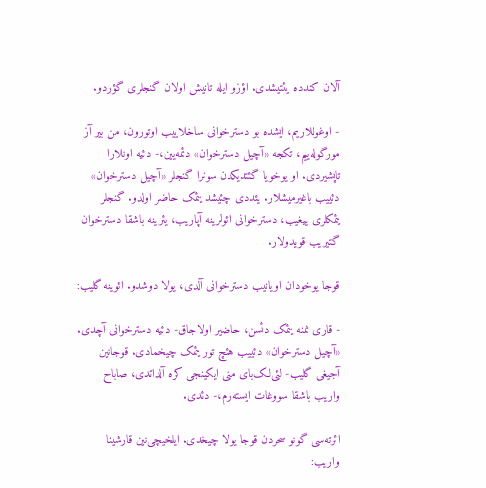آلان کندده یئتیشدی. اؤزو ایله تانیش اولان گنجلری گؤردو.

- اوغوللاریم، ایشده بو دسترخوانی ساخلاییب اوتورون، من بیر آز مورگوله‌ییم، تکجه «آچیل دسترخوان» دئمه‌یین،- دئیه اونلارا تاپشیردی. او یوخویا گئتدیکدن سونرا گنجلر «آچیل دسترخوان» دئییب باغیرمیشلار. یئددی چئیشد یئمک حاضر اولدو. گنجلر یئمکلری ییغیب، دسترخوانی ائولرینه آپاریب، یئرینه باشقا دسترخوان گتیریب قویدولار.

قوجا یوخودان اویانیب دسترخوانی آلدی، یولا دوشدو. ائوینه گلیب:

- قاری نمنه یئمک دئسن، حاضیر اولاجاق- دئیه دسترخوانی آچدی. «آچیل دسترخوان» دئییب هئچ تور یئمک چیخمادی. قوجانین آجیغی گلیب- لئی‌لک‌بای منی ایکینجی کره آلداتدی، صاباح واریب باشقا سووغات ایسته‌رم،- دئدی.

ائرته‌سی گونو سحردن قوجا یولا چیخدی. ایلخیچی‌نین قارشینا واریب: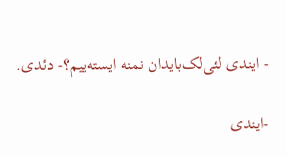- ایندی لئی‌لک‌بایدان نمنه ایسته‌ییم؟- دئدی.

-ایندی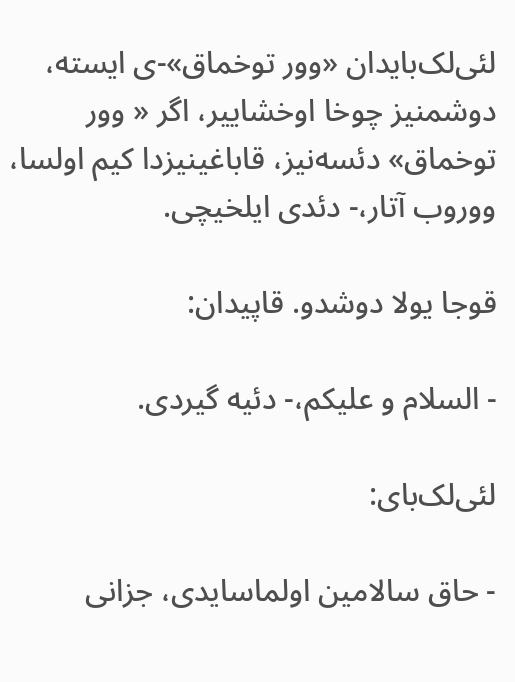لئی‌لک‌بایدان «وور توخماق»-ی ایسته، دوشمنیز چوخا اوخشاییر، اگر « وور توخماق» دئسه‌نیز، قاباغینیزدا کیم اولسا، ووروب آتار،- دئدی ایلخیچی.

قوجا یولا دوشدو. قاپیدان:

- السلام و علیکم،- دئیه گیردی.

لئی‌لک‌بای:

- حاق سالامین اولماسایدی، جزانی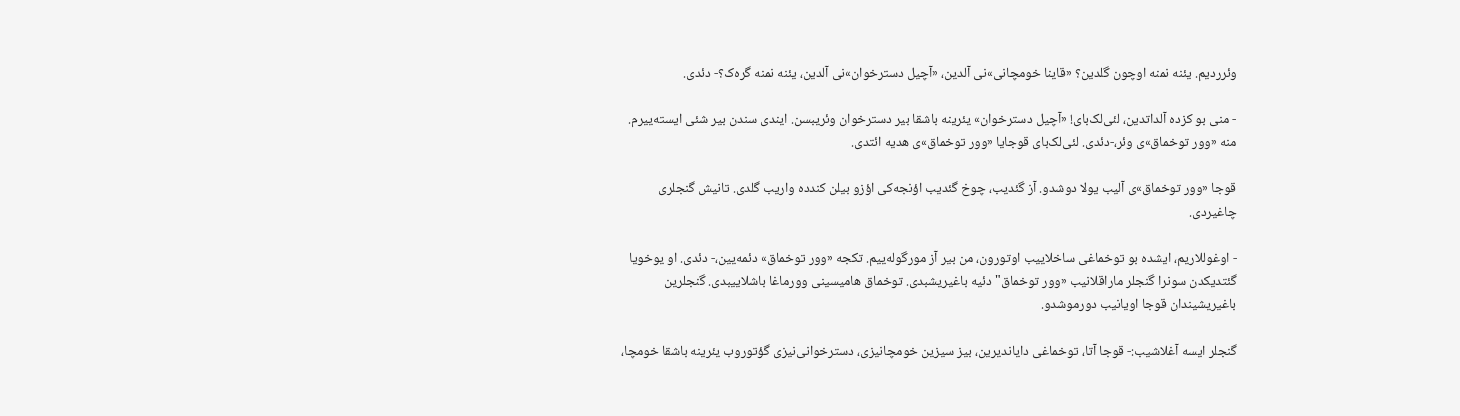وئرردیم. یئنه نمنه اوچون گلدین؟ «قاینا خومچانی»نی آلدین، «آچیل دسترخوان»نی آلدین، یئنه نمنه گره‌ک؟- دئدی.

- منی بو کزده آلداتدین، لئی‌لک‌بای! «آچیل دسترخوان» یئرینه باشقا بیر دسترخوان وئریبسن. ایندی سندن بیر شئی ایسته‌ییرم. منه «وور توخماق»ی وئر،-دئدی. لئی‌لک‌بای قوجایا «وور توخماق»ی هدیه ائتدی.

قوجا «وور توخماق»ی آلیب یولا دوشدو. آز گئدیب، چوخ گئدیب اؤنجه‌کی اؤزو بیلن کندده واریب گلدی. تانیش گنجلری چاغیردی.

- اوغوللاریم، ایشده بو توخماغی ساخلاییب اوتورون، من بیر آز مورگوله‌ییم. تکجه «وور توخماق» دئمه‌یین،- دئدی. او یوخویا گئتدیکدن سونرا گنجلر ماراقلانیب «وور توخماق" دئیه باغیریشبدی. توخماق هامیسینی وورماغا باشلاییبدی. گنجلرین باغیریشیندان قوجا اویانیب دورموشدو.

گنجلر ایسه آغلاشیب:- قوجا آتا، توخماغی دایاندیرین، بیز سیزین خومچانیزی، دسترخوانی‌نیزی گؤتوروب یئرینه باشقا خومچا،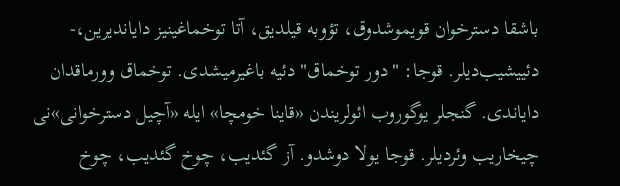باشقا دسترخوان قویموشدوق، تؤوبه قیلدیق، آتا توخماغینیز دایاندیرین،- دئییشیب‌دیلر. قوجا: "دور توخماق" دئیه باغیرمیشدی. توخماق وورماقدان دایاندی. گنجلر یوگوروب ائولریندن «قاینا خومچا» ایله «آچیل دسترخوانی»نی چیخاریب وئردیلر. قوجا یولا دوشدو. آز گئدیب، چوخ گئدیب، چوخ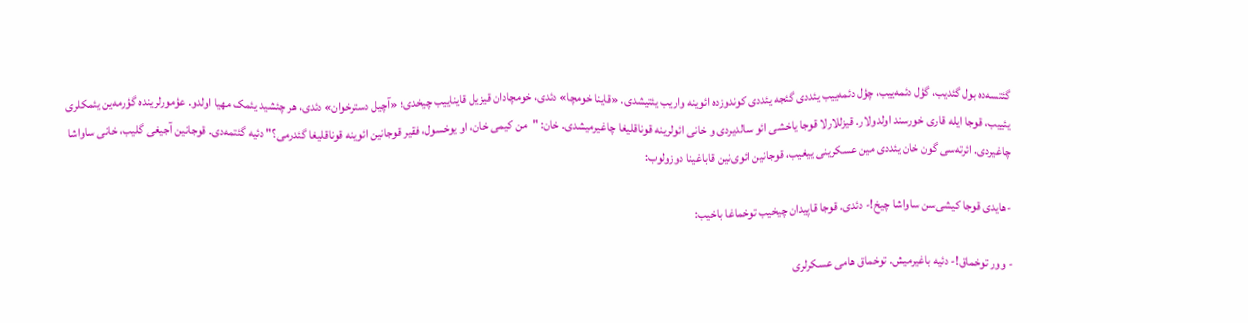گئتسه‌ده بول گئدیب، گؤل دئمه‌ییب، چؤل دئمه‌ییب یئددی گئجه یئددی کوندوزده ائوینه واریب یئتیشدی. «قاینا خومچا» دئدی، خومچادان قیزیل قایناییب چیخدی؛ «آچیل دسترخوان» دئدی، هر چئشید یئمک مهیا اولدو. عؤمورلرینده گؤرمه‌ین یئمکلری یئییب، قوجا ایله قاری خورسند اولدولار. قیزللارلا قوجا یاخشی ائو سالدیردی و خانی ائولرینه قوناقلیغا چاغیرمیشدی. خان: "من کیمی خان، او یوخسول، فقیر قوجانین ائوینه قوناقلیغا گئدرمی؟" دئیه گئتمه‌دی. قوجانین آجیغی گلیب، خانی ساواشا چاغیردی. ائرته‌سی گون خان یئددی مین عسکرینی ییغیب، قوجانین ائوی‌نین قاباغینا دوزولوب:

-هایدی قوجا کیشی‌سن ساواشا چیخ!- دئدی. قوجا قاپیدان چیخیب توخماغا باخیب:

- وور توخماق!- دئیه باغیرمیش. توخماق هامی عسکرلری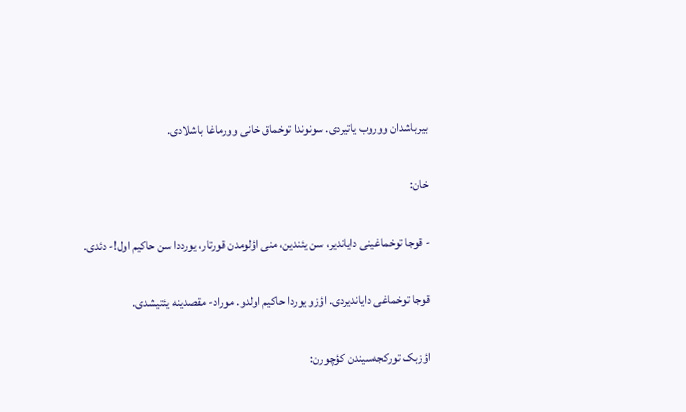بیرباشدان ووروب یاتیردی. سونوندا توخماق خانی وورماغا باشلادی.

خان:

- قوجا توخماغینی دایاندیر، سن یئندین، منی اؤلومدن قورتار، یورددا سن حاکیم اول!- دئدی.

قوجا توخماغی دایاندیردی. اؤزو یوردا حاکیم اولدو. موراد- مقصدینه یئتیشدی.

اؤزبک تورکجه‌سیندن کؤچورن: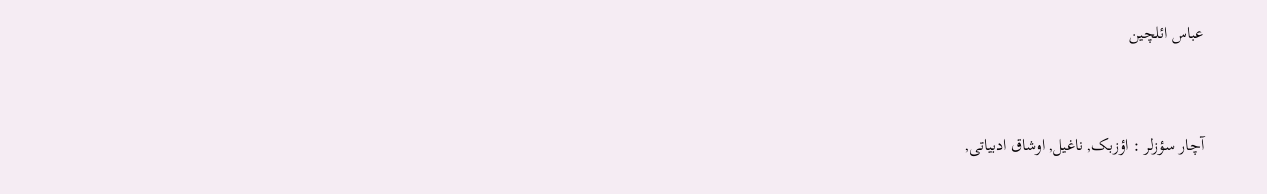عباس ائلچین


آچار سؤزلر : اؤزبک, ناغیل, اوشاق ادبیاتی,